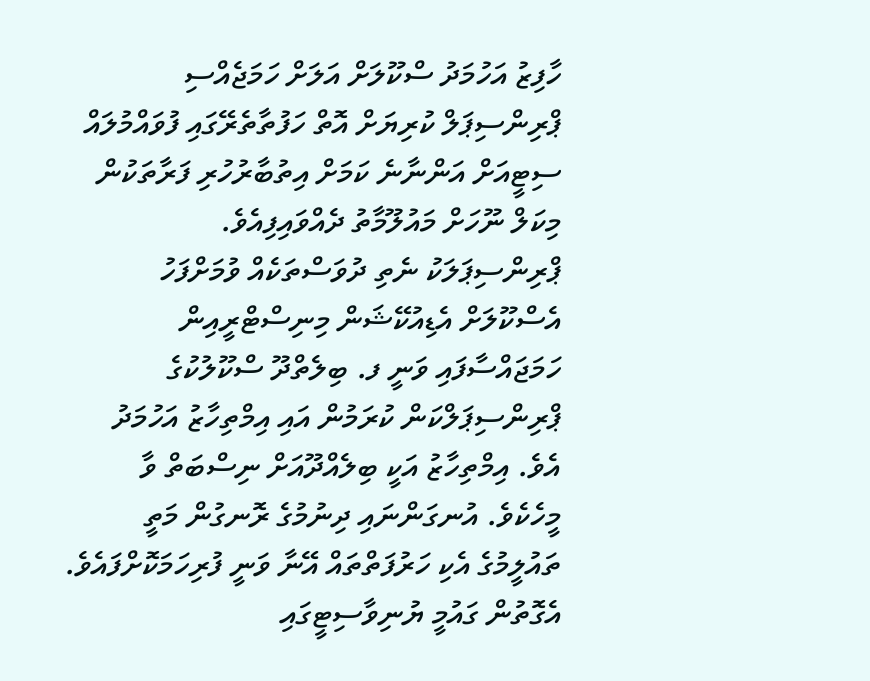ހާފިޒު އަހުމަދު ސްކޫލަށް އަލަށް ހަމަޖެއްސި ޕްރިންސިޕަލް ކުރިޔަށް އޮތް ހަފުތާތެރޭގައި ފުވައްމުލައް ސިޓީއަށް އަންނާނެ ކަމަށް އިތުބާރުހުރި ފަރާތަކުން މިކަލް ނޫހަށް މައުލޫމާތު ދެއްވައިފިއެވެ.
ޕްރިންސިޕަލަކު ނެތި ދުވަސްތަކެއް ވުމަށްފަހު އެސްކޫލަށް އެޑިއުކޭޝަން މިނިސްޓްރީއިން ހަމަޖައްސާފައި ވަނީ ފ. ބިލެތްދޫ ސްކޫލުކުގެ ޕްރިންސިޕަލްކަން ކުރަމުން އައި އިމްތިހާޒު އަހުމަދު އެވެ. އިމްތިހާޒު އަކީ ބިލެއްދޫއަށް ނިސްބަތް ވާ މީހެކެވެ. އުނގަންނައި ދިނުމުގެ ރޮނގުން މަތީ ތައުލީމުގެ އެކި ހަރުފަތްތައް އޭނާ ވަނީ ފުރިހަމަކޮށްފައެވެ. އެގޮތުން ގައުމީ ޔުނިވާސިޓީގައި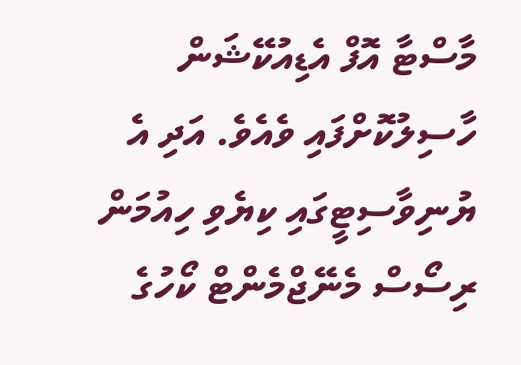މާސްޓާ އޮފް އެޑިއުކޭޝަން ހާސިލުކޮށްފައި ވެއެވެ. އަދި އެ ޔުނިވާސިޓީގައި ކިޔެވި ހިއުމަން ރިސޯސް މެނޭޖްމެންޓް ކޯހުގެ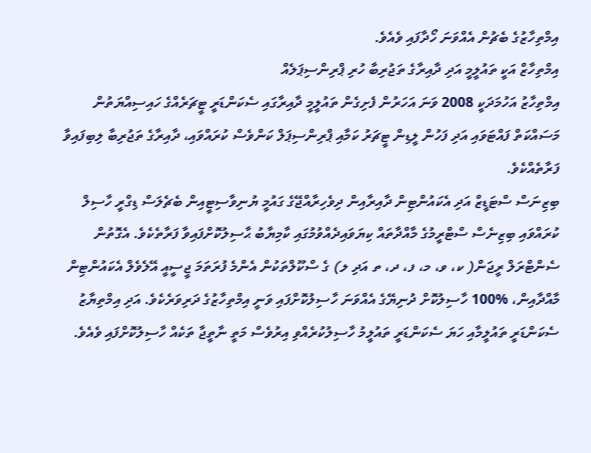އިމްތިހާޒުގެ ބެޗުން އެއްވަނަ ހޯދާފައި ވެއެވެ.
އިމްތިހާޒް އަކީ ތައުލީމީ އަދި ދާއިރާގެ ތަޖުރިބާ ހުރި ޕްރިންސިޕަލެއް
އިމްތިހާޒު އަހުމަދަކީ 2008 ވަނަ އަހަރުން ފެށިގެން ތައުލީމީ ދާއިރާގައި ސެކަންޑަރީ ޓީޗަރެއްގެ ހައިސިއްޔަތުން މަސައްކަތް ފައްޓަވައި އަދި ފަހުން ލީޑިން ޓީޗަރު ކަމާއި ޕްރިންސިޕަލް ކަންވެސް ކުރައްވައި، ދާއިރާގެ ތަޖުރިބާ ލިބިފައިވާ ފަރާތެއްކެވެ.
ބިޒިނަސް ސްޓަޑީޒް އަދި އެކައުންޓިން ދާއިރާއިން ދިވެހިރާއްޖޭގެ ގައުމީ ޔުނިވާސިޓީއިން ބެޗެލަސް ޑިގްރީ ހާސިލް ކުރައްވައި ބިޒިނެސް ސްޓްރީމުގެ މާއްދާތައް ކިޔަވައިދެއްވުމުގައި ކާމިޔާބު ޙާސިލުކޮށްފައިވާ ފަރާތެކެވެ. އެގޮތުން ސެންޓްރަލް ރީޖަން( ކ، ވ، މ، ފ، ދ، ތ އަދި ލ) ގެ ސްކޫލްތަކުން އެންމެ ފުރަތަމަ ޖީސީއީ އޭލެވެލް އެކައުންޓިން މާއްދާއިން، %100 ހާސިލުކޮށް ދުނިޔޭގެ އެއްވަނަ ހާސިލުކޮށްފައި ވަނީ އިމްތިހާޒުގެ ދަރިވަރެކެވެ. އަދި އިމްތިޔާޒު ސެކަންޑަރީ ތައުލީމާއި ހަޔަ ސެކަންޑަރީ ތައުލީމު ހާސިލުކުރެއްވި އިރުވެސް މަތީ ނާތީޖާ ތަކެއް ހާސިލުކޮށްފައި ވެއެވެ.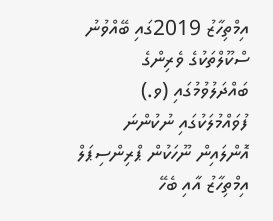އިމްތިހާޒު 2019ގައި ބޭއްވުނު ސްކޫލްތަކުގެ ވެރިންގެ ބައްދަލުވުމުގައި (ވ.)
ފުވައްމުލަކުގައި ނުކުންނަ އޮންލައިން ނޫހަކުން ޕްރިންސިޕަލް އިމްތިހާޒު އާއި ބެހޭ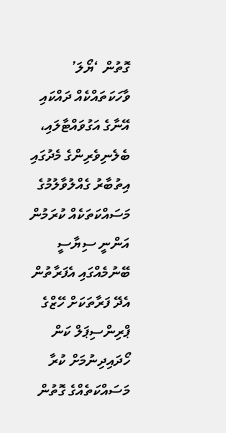ގޮތުން ‘ޔޯލަ’ ވާހަކަތައްކެއް ދައްކައި އޭނާގެ އަގުވައްޓާލައި، ބެލެނިވެރިންގެ މެދުގައި އިތުބާރު ގެއްލުވާލުމުގެ މަސައްކަތަކެއް ކުރަމުން އަންނީ ސިޔާސީ ބޭނުމެއްގައި އެފަރާތުން އެދޭ ފަރާތަކަށް ހޭޒްގެ ޕްރިންސިޕަލް ކަން ހޯދައިދިނުމަށް ކުރާ މަސައްކަތެއްގެ ގޮތުން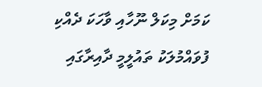ކަމަށް މިކަލް ނޫހާއި ވާހަކަ ދެއްކި ފުވައްމުލަކު ތައުލީމީ ދާއިރާގައި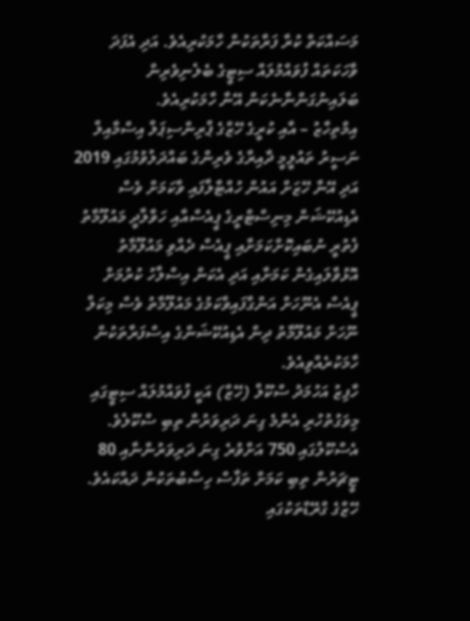މަސައްކަތް ކުރާ ފަރާތަކުން ހާމަކުރިއެވެ. އަދި އެފަދަ ވާހަކަތައް ފުވައްމުލައް ސިޓީގެ ބެލެނިވެރިން ބަލައިނުގަންނާނެކަން އޭނާ ހާމަކުރިއެވެ.
އިމްތިހާޒު – އާއި ކުރީގެ ހޭޒްގެ ޕްރިންސިޕަލް އިސްމާއިލް ނަސީރު ތައުލީމީ ދާއިރާގެ ވެރިންގެ ބައްދަލުވުމުގައި 2019
އަދި އޭނާ ހޭޒަށް އައުން ހުއްޓާލާފައި ވާކަމަށް ވެސް އެޑިއުކޭޝަން މިނިސްޓްރީގެ ޕީއެސްއާއި ހަވާލާދީ މައުލޫމާތު ފެތުރީ ނުބައިކޮށްކަމަށާއި ޕީއެސް ދެއްވި މައުލޫމާތު އޮޅުވާލައިގެން ކަމަށާއި އަދި އެކަން އިސްލާހު ކުރުމަށް ޕީއެސް އެނޫހަށް އަންގާފައިވާކަމުގެ މައުލޫމާތު ވެސް މިކަލް ނޫހަށް މައުލޫމާތު ދިން އެޑިއުކޭޝަންގެ އިސްފަރާތަކުން ހާމަކުރެއްވިއެވެ.
ހާފިޒު އަހުމަދު ސްކޫލް (ހޭޒް) އަކީ ފުވައްމުލައް ސިޓީގައި މިވަގުތުހުރި އެންމެ ގިނަ ދަރިވަރުން ތިބި ސްކޫލެވެ. އެސްކޫލުގައި 750 އަށްވުރެ ގިނަ ދަރިވަރުންނާއި 80 ޓީޗަރުން ތިބި ކަމަށް ތަފާސް ހިސާބުތަކުން ދައްކައެވެ.
ހޭޒްގެ ގްރޭޑްތަކުގައި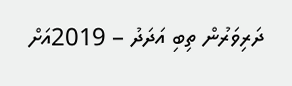ދަރިވަރުން ތިބި އަދަދު – 2019އަށް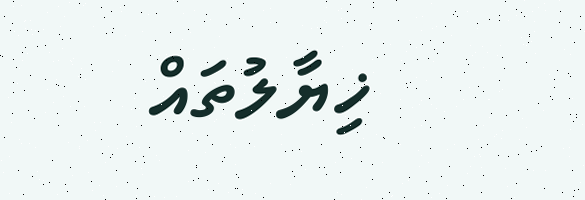ޚިޔާލުތައް